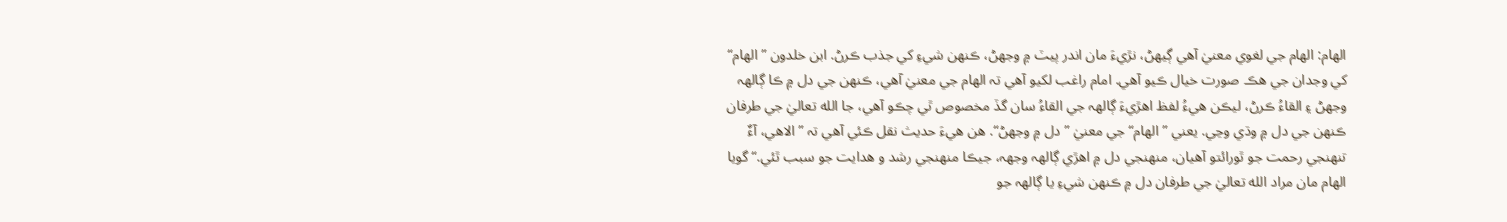الھام: الھام جي لغوي معنيٰ آهي ڳيهڻ، نڙيءَ مان اندر پيٽ ۾ وجهڻ، ڪنهن شيءِ کي جذب ڪرڻ. ابن خلدون ”الھام“ کي وجدان جي هڪ صورت خيال ڪيو آهي. امام راغب لکيو آهي تہ الھام جي معنيٰ آهي، ڪنهن جي دل ۾ ڪا ڳالھہ وجهڻ ۽ القاءُ ڪرڻ، ليڪن هيءُ لفظ اهڙيءَ ڳالھہ جي القاءُ سان گڏ مخصوص ٿي چڪو آهي، جا الله تعاليٰ جي طرفان ڪنهن جي دل ۾ وڌي وڃي. يعني ”الھام“ جي معنيٰ ”دل ۾ وجهڻ“. هن هيءَ حديث نقل ڪئي آهي تہ ”الاهي، آءٌ تنھنجي رحمت جو ٿورائتو آهيان، منهنجي دل ۾ اهڙي ڳالھہ وجهہ، جيڪا منهنجي رشد و هدايت جو سبب ٿئي.“ گويا الھام مان مراد الله تعاليٰ جي طرفان دل ۾ ڪنهن شيءِ يا ڳالھہ جو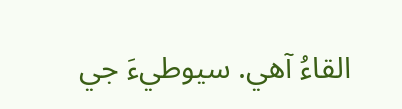القاءُ آهي. سيوطيءَ جي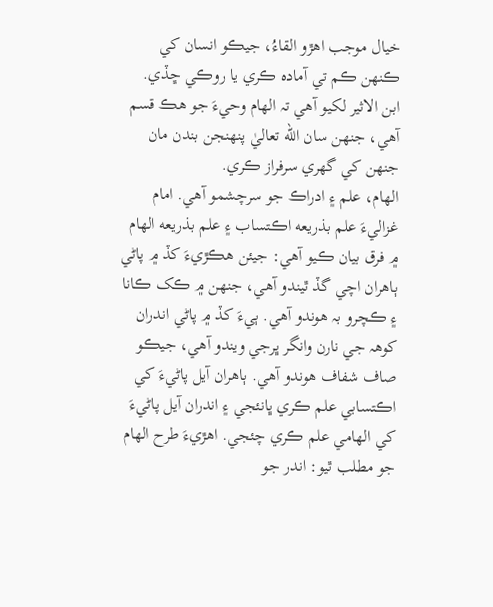خيال موجب اهڙو القاءُ، جيڪو انسان کي ڪنهن ڪم تي آمادہ ڪري يا روڪي ڇڏي. ابن الاثير لکيو آهي تہ الھام وحيءَ جو هڪ قسم آهي، جنهن سان الله تعاليٰ پنهنجن بندن مان جنهن کي گهري سرفراز ڪري.
الهام، علم ۽ ادراڪ جو سرچشمو آهي. امام غزاليءَ علم بذريعه اڪتساب ۽ علم بذريعه الھام ۾ فرق بيان ڪيو آهي: جيئن هڪڙيءَ کڏ ۾ پاڻي ٻاهران اچي گڏ ٿيندو آهي، جنهن ۾ ڪک ڪانا ۽ ڪچرو بہ هوندو آهي. ٻيءَ کڏ ۾ پاڻي اندران کوھہ جي نارن وانگر ڀرجي ويندو آهي، جيڪو صاف شفاف هوندو آهي. ٻاهران آيل پاڻيءَ کي اڪتسابي علم ڪري ڀانئجي ۽ اندران آيل پاڻيءَ کي الهامي علم ڪري چئجي. اهڙيءَ طرح الھام جو مطلب ٿيو: اندر جو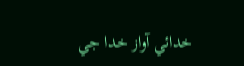خدائي آواز خدا جي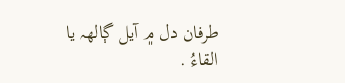طرفان دل ۾ آيل ڳالھہ يا القاءُ .